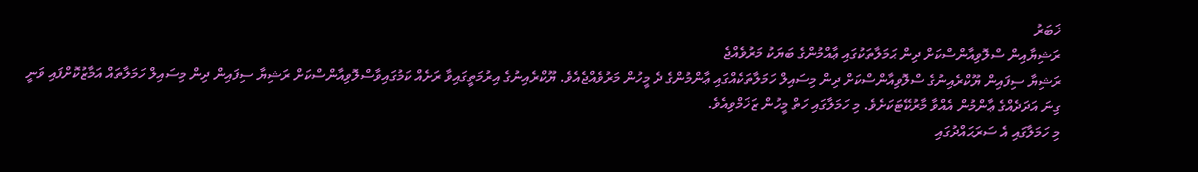ޚަބަރު
ރަޝިޔާއިން ސްލޮވިއާންސްކަށް ދިން ޙަމަލާތަކުގައި ޢާއްމުންގެ ބަޔަކު މަރުވެއްޖެ
ރަޝިޔާ ސިފައިން ޔޫކްރެއިނުގެ ސްލޮވިއާންސްކަށް ދިން މިސައިލް ހަމަލާތަކެއްގައި ޢާންމުންގެ ދެ މީހުން މަރުވެއްޖެއެވެ. ޔޫކްރެއިނުގެ އިރުމަތީގައިވާ ރަށެއް ކަމުގައިވާސްލޮވިއާންސްކަށް ރަޝިޔާ ސިފައިން ދިން މިސައިލް ހަމަލާތައް އަމާޒުކޮށްފައި ވަނީ ގިނަ އަދަދެއްގެ ޢާންމުން އެއްވާ މާރުކޭޓަކަށެވެ. މި ހަމަލާގައި ހަތް މީހުން ޒަޚަމްވިއެވެ.
މި ހަމަލާގައި އެ ސަރަޙައްދުގައި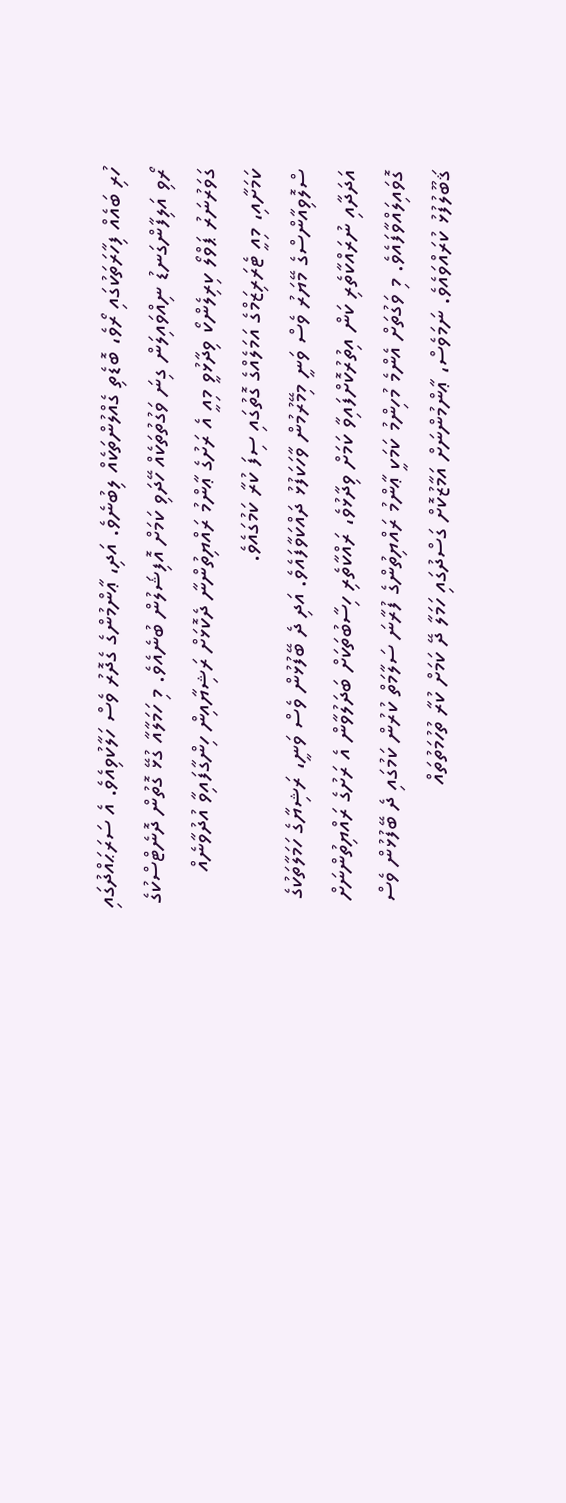ހުރި ބައެއް ފިހާރަތަކުގައި ރޯވެ، ބޮޑެތި ގެއްލުންތަކެއް ލިބުނެވެ. އަދި، ޢާންމުންގެ ގެދޮރު ވެސް ހަލާކުވިއެވެ. އެ ސަރަޙައްދުގައި ރޯވި އަލިފާންގަނޑު ނިއްވައިލަން ގިނަ ވަގުތުތަކެއް ހޭދަވި ކަމަށް އޮފިޝަލުން ބުނެއެވެ. މި ހަމަލާއާ ގުޅޭ ގޮތުން ދޮނެޓްސްކުގެ ގަވަރުނަރު ޕަވްލޯ ކިރިލެންކޯ ވިދާޅުވީ މިއީ އެ ރަށުގެ ޢާންމު ރައްޔިތުންނާ ދެކޮޅަށް ރަޝިޔާއިން ހިންގާފައިވާ އުދުވާނެއް ކަމަށާއި، މިއީ ޓެރަރިޒަމްގެ އަމަލެއްގެ ގޮތުގައި ސިފަ ކުރާ ކަމުގައެވެ.
ސްލޮވިއާންސްގެ މޭޔަރު ވެސް ވަނީ މިމޭރުމުން ވާހަކަފުޅު ދައްކަވާފައެވެ. އަދި ދެ ބޭފުޅުން ވެސް ވަނީ، ރަޝިޔާގެ ހަމަލާތަކުގެ އަދަދާއި ނުރައްކާތެރި ކަން އިތުރުކޮށްފައިވާ ކަމަށް ވިދާޅުވެ، ރައްކާތެރި ހިސާބުތަކަށް ބަދަލުވާން އެ ރަށުގެ ރައްޔިތުންނަށް ގޮވައިލައްވާފައެވެ. މި ވަގުތަށް އެންމެ މުހިންމު ކަމަކީ ޢާންމު ރައްޔިތުންގެ ފުރާނަ ސަލާމަތް ކުރުން ކަމުގައި ދެ ބޭފުޅުން ވެސް ޤަބޫލުފުޅު ކުރައްވައެވެ. ނަމަވެސް، ޢާންމުންނަށް އަމާޒުކޮށް ގަސްދުގައި ހަމަލާ ދޭ ކަމަށް ކުރާ ތުހުމަތުތައް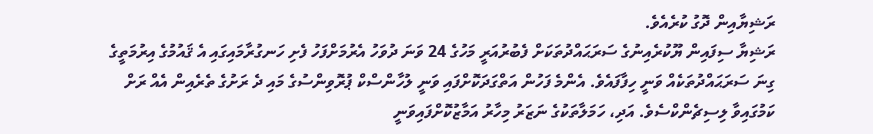ރަޝިޔާއިން ދޮގު ކުރެއެވެ.
ރަޝިޔާ ސިފައިން ޔޫކުރެއިނުގެ ސަރަޙައްދުތަކަށް ފެބުރުއަރީ މަހުގެ 24 ވަނަ ދުވަހު އެރުމަށްފަހު ފެށި ހަނގުރާމައިގައި އެ ޤައުމުގެ އިރުމަތީގެ ގިނަ ސަރަޙައްދުތަކެއް ވަނީ ހިފާފައެވެ. އެންމެ ފަހުން އަތްގަދަކޮށްފައި ވަނީ ލުހާންސްކް ޕުރޮވިންސުގެ މައި ދެ ރަށުގެ ތެރެއިން އެއް ރަށް ކަމުގައިވާ ލިސިޗެންކްސެވެ. އަދި، ހަމަލާތަކުގެ ނަޒަރު މިހާރު އަމާޒުކޮށްފައިވަނީ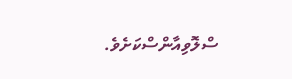ސްލޮވިއާންސްކަށެވެ.